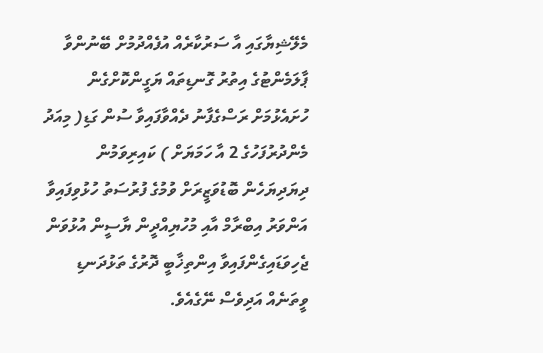މެލޭޝިޔާގައި އާ ސަރުކާރެއް އުފެއްދުމުށް ބޭނުންވާ ޕާލަމެންޓުގެ އިތުރު ގޮނޑިތައް ޔަގީންކޮށްގެން ހުށައެޅުމަށް ރަސްގެފާނު ދެއްވާފައިވާ ސުން ގަޑި( މިއަދު މެންދުރުފަހުގެ 2 އާ ހަމަޔަށް ) ކައިރިވަމުން ދިޔަދިޔަހެން ބޮޑުވަޒީރަށް ވުމުގެ ފުރުސަތު ހުޅުވިފައިވާ އަންވަރު އިބްރާމް އާއި މުހުޔިއްދީން ޔާސީން އުޅުވަން ޖެހިވަޑައިގެންފައިވާ އިންތިޚާބީ ދޮރުގެ ތަޅުދަނޑި ވީތަނެއް އަދިވެސް ނޭގެއެވެ.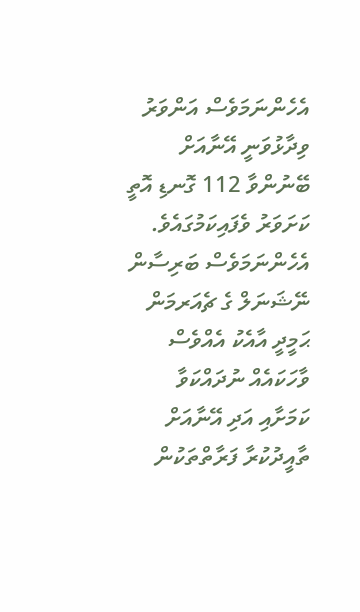އެހެންނަމަވެސް އަންވަރު ވިދާޅުވަނީ އޭނާއަށް ބޭނުންވާ 112 ގޮނޑި އޮތީ ކަށަވަރު ވެފައިކަމުގައެވެ. އެހެންނަމަވެސް ބަރިސާން ނޭޝަނަލް ގެ ޗެއަރމަން ޙަމީދީ އާއެކު އެއްވެސް ވާހަކައެއް ނުދައްކަވާ ކަމަށާއި އަދި އޭނާއަށް ތާއީދުކުރާ ފަރާތްތަކުން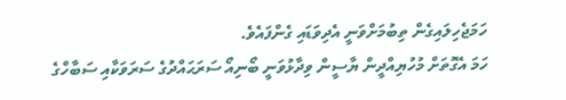ހަމަޖެހިލައިގެން ތިބުމަށްވަނީ އެދިވަޑައި ގެންފައެވެ.
ހަމަ އެގޮތަށް މުހުޔިއްދީން ޔާސީން ވިދާޅުވަނީ ބޯނިއޯ ސަރަޙައްދުގެ ސަރަވަކާއި ސަބާހްގެ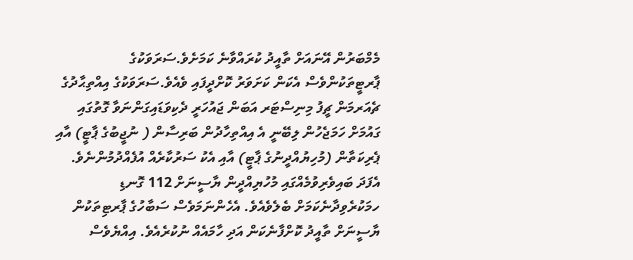މެމްބަރުން އޭނައަށް ތާއީދު ކުރައްވާނެ ކަމަށެވެ.ސަރަވަކުގެ ޕާރޓީތަކުންވެސް އެކަން ކަށަވަރު ކޮށްދީފައި ވެއެވެ.ސަރަވަކުގެ އިއްތިޙާދުގެ ޗެއަރމަން ޗީފު މިނިސްޓަރ އަބަން ޖައުހަރީ ދެކިވަޑައިގަންނަވާ ގޮތުގައި ގައުމަށް ހަމަޖެހުން ލިބޭނީ އެ އިއްތިހާދުން ބަރިސާން ( ނުޖީބުގެ ޕާޓީ) އާއި ޕެރިކަތާން (މުހިޔުއްދީނުގެ ޕާޓީ) އާއި އެކު ސަރުކާރެއް އުފެއްދުމުންނެވެ.
އެފަދަ ބައިވެރިވުމެއްގައި މުހުޔިއްދީން ޔާސީނަށް 112 ގޮނޑި ހމަކުރެވިދާނެކަމަށް ބެލެވެއެވެ. އެހެންނަމަވެސް ސަބާހުގެ ޕާރޓިތަކުން ޔާސީނަށް ތާއީދު ކޮށްފާނެކަން އަދި ހާމައެއް ނުކުރެއެވެ. އިއްޔެވެސް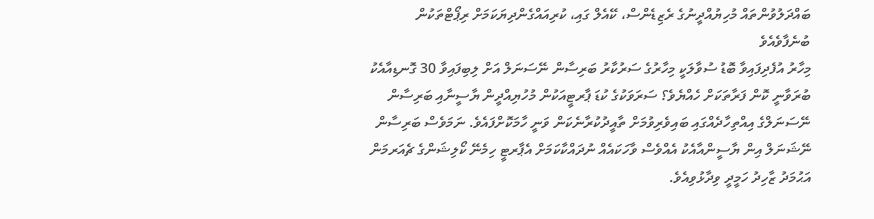ބައްދަލުވުންތައް މުހިޔުއްދީނުގެ ރެޒިޑެންސް، ކޭއެލް ގައި، ކުރިއައްގެންދިޔަކަމަށް ރިޕޯޓްތަކުން ބުނެފާވެއެވެ
މިހާރު އުފެދިފައިވާ ބޮޑު ސުވާލަކީ މިހާރުގެ ސަރުކާރު ބަރިސާން ނޭސަނަލް އަށް ލިބިފައިވާ 30 ގޮނޑިއާއެކު ބުރަވާނީ ކޮން ފަރާތަކަށް ހެއްޔެވެ؟ ސަރަވަކުގެ ކުޑަ ޕާރޓީއަކުން މުހުޔިއްދީން ޔާސީނާއި ބަރިސާން ނޭސަނަލްގެ އިއްތިހާދެއްގައި ބައިވެރިވުމަށް ތާއީދުކުރާނެކަން ވަނީ ހާމަކޮށްފައެވެ. ނަމަވެސް ބަރިސާން ނޭޝަނަލް އިން ޔާސީންއާއެކު އެއްވެސް ވާހަކައެއް ނުދައްކާކަމަށް އެޕާރޓީ ހިމެނޭ ކޯލިޝަންގެ ޗެއަރމަން އަޙުމަދު ޒާހިދު ހަމީދީ ވިދާޅުވިއެވެ.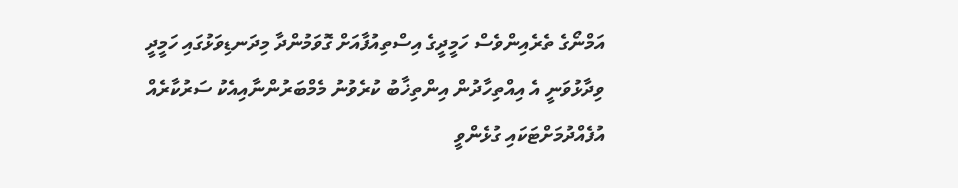އަމްނޯގެ ތެރެއިންވެސް ހަމީދީގެ އިސްތިއުފާއަށް ގޮވަމުންދާ މިދަނޑިވަޅުގައި ހަމީދީ ވިދާޅުވަނީ އެ އިއްތިހާދުން އިންތިޚާބު ކުރެވުނު މެމްބަރުންނާއިއެކު ސަރުކާރެއް އުފެއްދުމަށްޓަކައި ގުޅެންވީ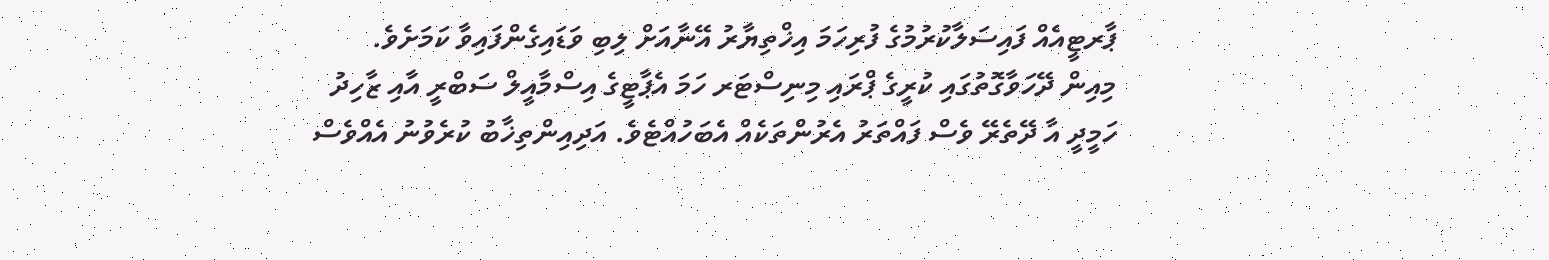ޕާރޓީއެއް ފައިސަލާކުރުމުގެ ފުރިހަމަ އިޚްތިޔާރު އޭނާއަށް ލިބި ވަޑައިގެންފައިވާ ކަމަށެވެ.
މިއިން ދޭހަވާގޮތުގައި ކުރީގެ ޕްރައި މިނިސްޓަރ ހަމަ އެޕާޓީގެ އިސްމާއީލް ސަބްރީ އާއި ޒާހިދު ހަމީދީ އާ ދޭތެރޭ ވެސް ފައްތަރު އެރުންތަކެއް އެބަހުއްޓެވެ. އަދިއިންތިޚާބު ކުރެވުނު އެއްވެސް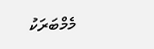މެމްބަރަކު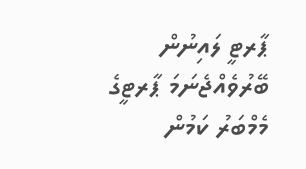ޕާރޓީ ލައިނުން ބޭރުވެއްޖެނަމަ ޕާރޓީގެ މެމްބަރު ކަމުން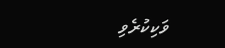ވަކިކުރެވި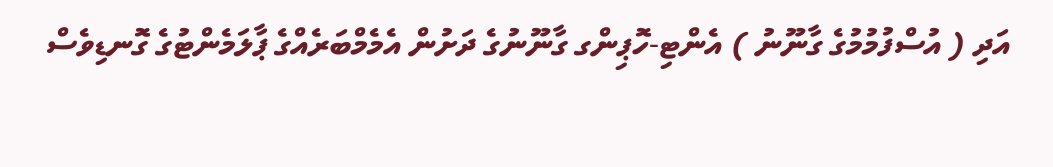އަދި ( އުސްފުމުމުގެ ގާނޫނު ) އެންޓި-ހޮޕިންގ ގާނޫނުގެ ދަށުން އެމެމްބަރެއްގެ ޕާލަމެންޓުގެ ގޮނޑިވެސް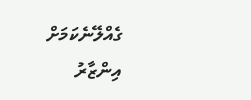ގެއްލޭނެކަމަށް އިންޒާރު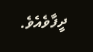ދީފާވެއެވެ.